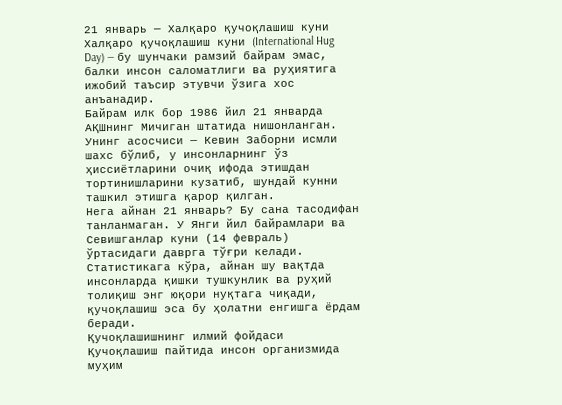21 январь — Халқаро қучоқлашиш куни
Халқаро қучоқлашиш куни (International Hug Day) — бу шунчаки рамзий байрам эмас, балки инсон саломатлиги ва руҳиятига ижобий таъсир этувчи ўзига хос анъанадир.
Байрам илк бор 1986 йил 21 январда АҚШнинг Мичиган штатида нишонланган. Унинг асосчиси — Кевин Заборни исмли шахс бўлиб, у инсонларнинг ўз ҳиссиётларини очиқ ифода этишдан тортинишларини кузатиб, шундай кунни ташкил этишга қарор қилган.
Нега айнан 21 январь? Бу сана тасодифан танланмаган. У Янги йил байрамлари ва Севишганлар куни (14 февраль) ўртасидаги даврга тўғри келади. Статистикага кўра, айнан шу вақтда инсонларда қишки тушкунлик ва руҳий толиқиш энг юқори нуқтага чиқади, қучоқлашиш эса бу ҳолатни енгишга ёрдам беради.
Қучоқлашишнинг илмий фойдаси
Қучоқлашиш пайтида инсон организмида муҳим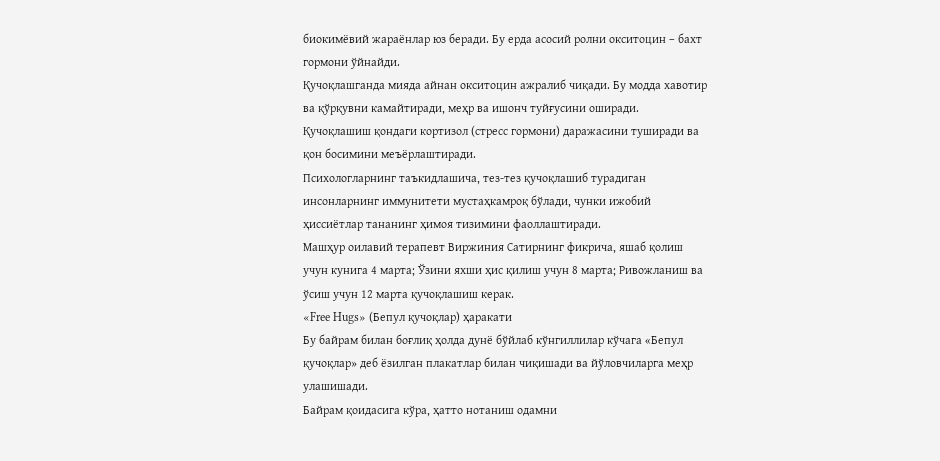биокимёвий жараёнлар юз беради. Бу ерда асосий ролни окситоцин – бахт гормони ўйнайди.
Қучоқлашганда мияда айнан окситоцин ажралиб чиқади. Бу модда хавотир ва қўрқувни камайтиради, меҳр ва ишонч туйғусини оширади.
Қучоқлашиш қондаги кортизол (стресс гормони) даражасини туширади ва қон босимини меъёрлаштиради.
Психологларнинг таъкидлашича, тез-тез қучоқлашиб турадиган инсонларнинг иммунитети мустаҳкамроқ бўлади, чунки ижобий ҳиссиётлар тананинг ҳимоя тизимини фаоллаштиради.
Машҳур оилавий терапевт Виржиния Сатирнинг фикрича, яшаб қолиш учун кунига 4 марта; Ўзини яхши ҳис қилиш учун 8 марта; Ривожланиш ва ўсиш учун 12 марта қучоқлашиш керак.
«Free Hugs» (Бепул қучоқлар) ҳаракати
Бу байрам билан боғлиқ ҳолда дунё бўйлаб кўнгиллилар кўчага «Бепул қучоқлар» деб ёзилган плакатлар билан чиқишади ва йўловчиларга меҳр улашишади.
Байрам қоидасига кўра, ҳатто нотаниш одамни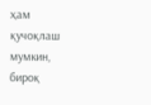ҳам қучоқлаш мумкин, бироқ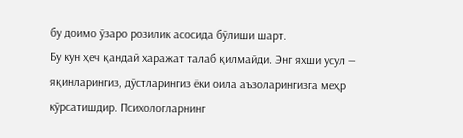бу доимо ўзаро розилик асосида бўлиши шарт.
Бу кун ҳеч қандай харажат талаб қилмайди. Энг яхши усул — яқинларингиз, дўстларингиз ёки оила аъзоларингизга меҳр кўрсатишдир. Психологларнинг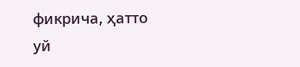фикрича, ҳатто уй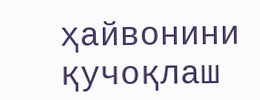ҳайвонини қучоқлаш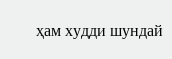ҳам худди шундай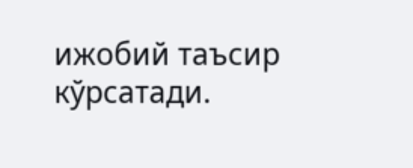ижобий таъсир кўрсатади.